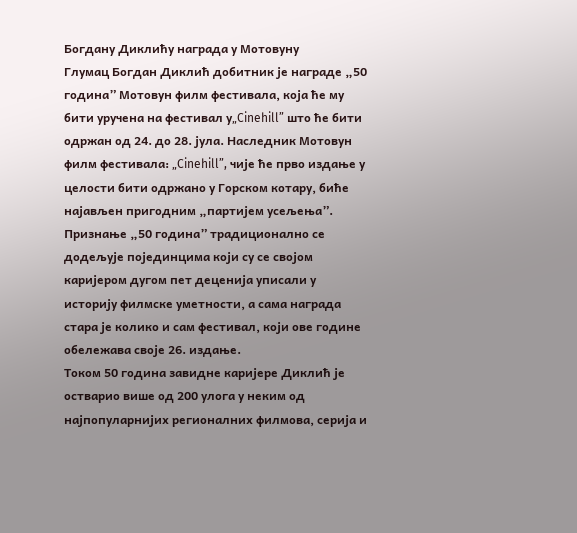Богдану Диклићу награда у Мотовуну
Глумац Богдан Диклић добитник је награде „50 година” Мотовун филм фестивала, која ће му бити уручена на фестивал у„Cinehill” што ће бити одржан од 24. до 28. јула. Наследник Мотовун филм фестивала: „Cinehill”, чије ће прво издање у целости бити одржано у Горском котару, биће најављен пригодним „партијем усељења”. Признање „50 година” традиционално се додељује појединцима који су се својом каријером дугом пет деценија уписали у историју филмске уметности, а сама награда стара је колико и сам фестивал, који ове године обележава своје 26. издање.
Током 50 година завидне каријере Диклић је остварио више од 200 улога у неким од најпопуларнијих регионалних филмова, серија и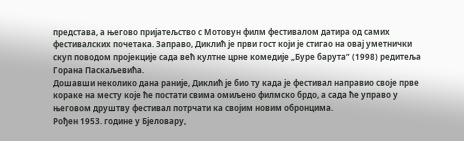представа, а његово пријатељство с Мотовун филм фестивалом датира од самих фестивалских почетака. Заправо, Диклић је први гост који је стигао на овај уметнички скуп поводом пројекције сада већ култне црне комедије „Буре барута” (1998) редитеља Горана Паскаљевића.
Дошавши неколико дана раније, Диклић је био ту када је фестивал направио своје прве кораке на месту које ће постати свима омиљено филмско брдо, а сада ће управо у његовом друштву фестивал потрчати ка својим новим обронцима.
Рођен 1953. године у Бјеловару,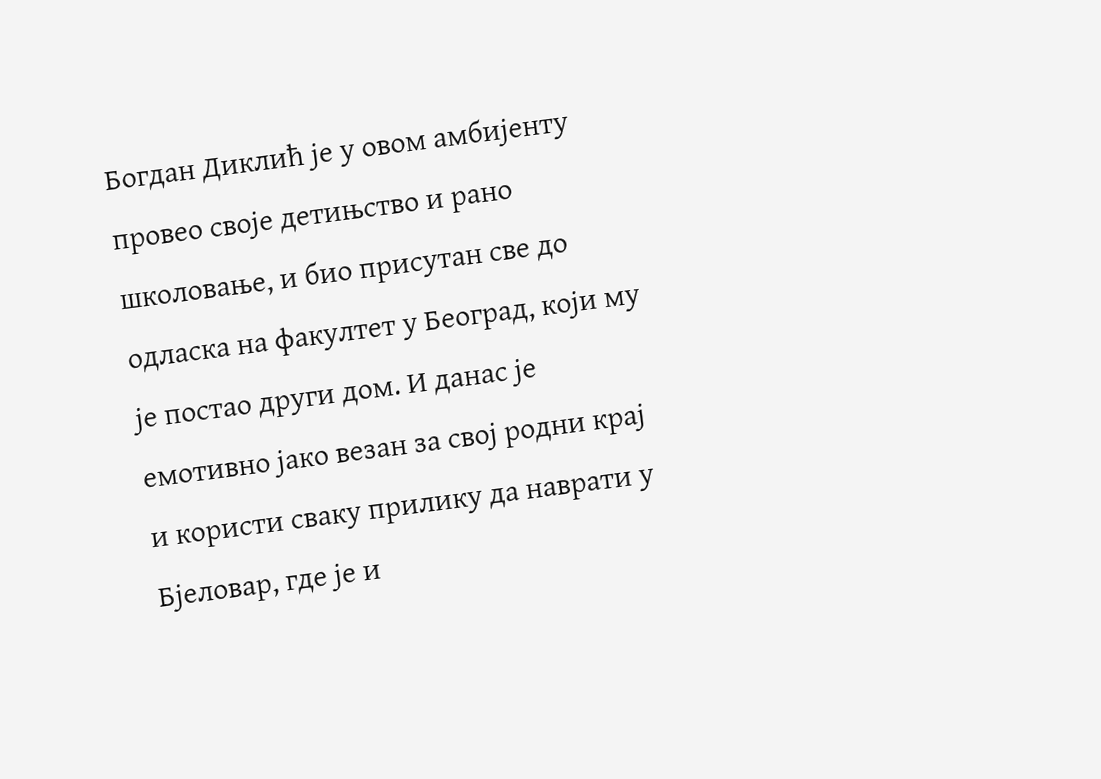Богдан Диклић је у овом амбијенту провео своје детињство и рано школовање, и био присутан све до одласка на факултет у Београд, који му је постао други дом. И данас је емотивно јако везан за свој родни крај и користи сваку прилику да наврати у Бјеловар, где је и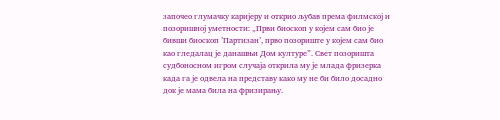започео глумачку каријеру и открио љубав према филмској и позоришној уметности: „Први биоскоп у којем сам био је бивши биоскоп ’Партизан’, прво позориште у којем сам био као гледалац је данашњи Дом културе”. Свет позоришта судбоносном игром случаја открила му је млада фризерка када га је одвела на представу како му не би било досадно док је мама била на фризирању.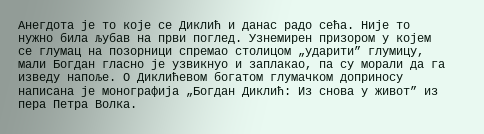Анегдота је то које се Диклић и данас радо сећа. Није то нужно била љубав на први поглед. Узнемирен призором у којем се глумац на позорници спремао столицом „ударити” глумицу, мали Богдан гласно је узвикнуо и заплакао, па су морали да га изведу напоље. О Диклићевом богатом глумачком доприносу написана је монографија „Богдан Диклић: Из снова у живот” из пера Петра Волка.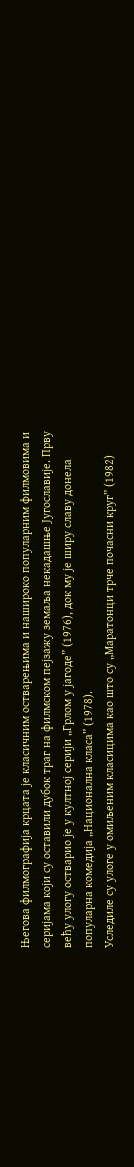Његова филмографија крцата је класичним остварењима и нашироко популарним филмовима и серијама који су оставили дубок траг на филмском пејзажу земаља некадашње Југославије. Прву већу улогу остварио је у култној серији „Грлом у јагоде” (1976), док му је ширу славу донела популарна комедија „Национална класа” (1978).
Уследиле су улоге у омиљеним класицима као што су „Маратонци трче почасни круг” (1982)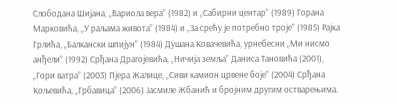Слободана Шијана, „Вариола вера” (1982) и „Сабирни центар” (1989) Горана Марковића, „У раљама живота” (1984) и „За срећу је потребно троје” (1985) Рајка Грлића, „Балкански шпијун” (1984) Душана Ковачевића, урнебесни „Ми нисмо анђели” (1992) Срђана Драгојевића, „Ничија земља” Даниса Тановића (2001), „Гори ватра” (2003) Пјера Жалице, „Сиви камион црвене боје” (2004) Срђана Кољевића, „Грбавица” (2006) Јасмиле Жбанић и бројним другим остварењима.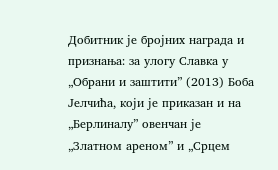Добитник је бројних награда и признања: за улогу Славка у „Обрани и заштити” (2013) Боба Јелчића, који је приказан и на „Берлиналу” овенчан је „Златном ареном” и „Срцем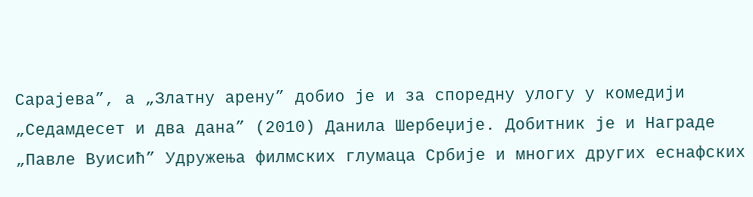Сарајева”, а „Златну арену” добио је и за споредну улогу у комедији „Седамдесет и два дана” (2010) Данила Шербеџије. Добитник је и Награде „Павле Вуисић” Удружења филмских глумаца Србије и многих других еснафских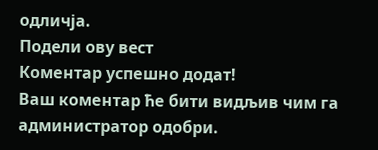одличја.
Подели ову вест
Комeнтар успeшно додат!
Ваш комeнтар ћe бити видљив чим га администратор одобри.